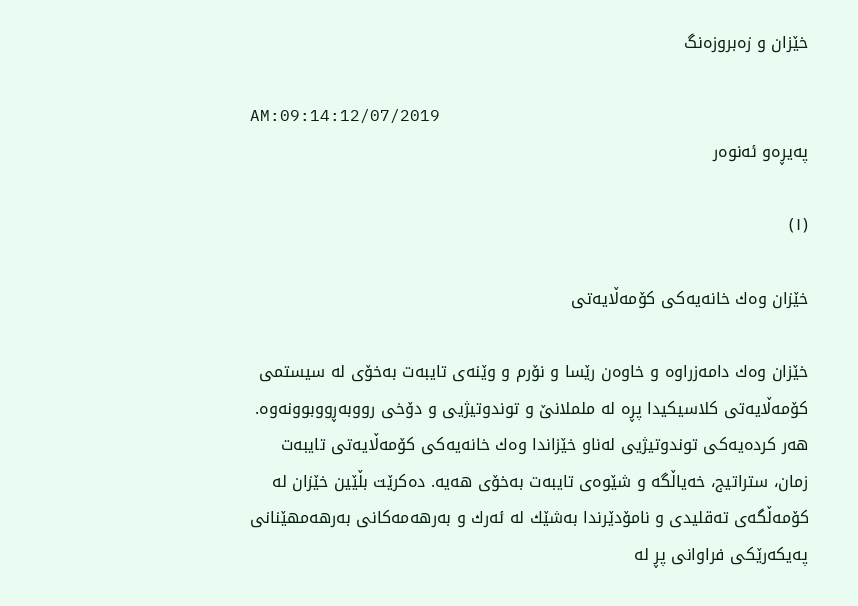خێزان و زه‌بروزه‌نگ

AM:09:14:12/07/2019
په‌یڕه‌و ئه‌نوه‌ر

(١)

خێزان وه‌ك خانه‌یه‌كی كۆمه‌ڵایه‌تی

خێزان وه‌ك دامه‌زراوه‌ و خاوه‌ن رێسا و نۆرم و وێنه‌ی تایبه‌ت به‌خۆی له‌ سیستمی كۆمه‌ڵایه‌تی كلاسیكیدا پڕه‌ له‌ ململانێ و توندوتیژیی و دۆخی رووبه‌ڕووبوونه‌وه‌. هه‌ر كرده‌یه‌كی توندوتیژیی له‌ناو خێزاندا وه‌ك خانه‌یه‌كی كۆمه‌ڵایه‌تی تایبه‌ت زمان، ستراتیج، خه‌یاڵگه‌ و شێوه‌ی تایبه‌ت به‌خۆی هه‌یه‌. ده‌كرێت بڵێین خێزان له‌ كۆمه‌ڵگه‌ی ته‌قلیدی و نامۆدێرندا به‌شێك له‌ ئه‌رك و به‌رهه‌مه‌كانی به‌رهه‌مهێنانی په‌یكه‌رێكی فراوانی پڕ له‌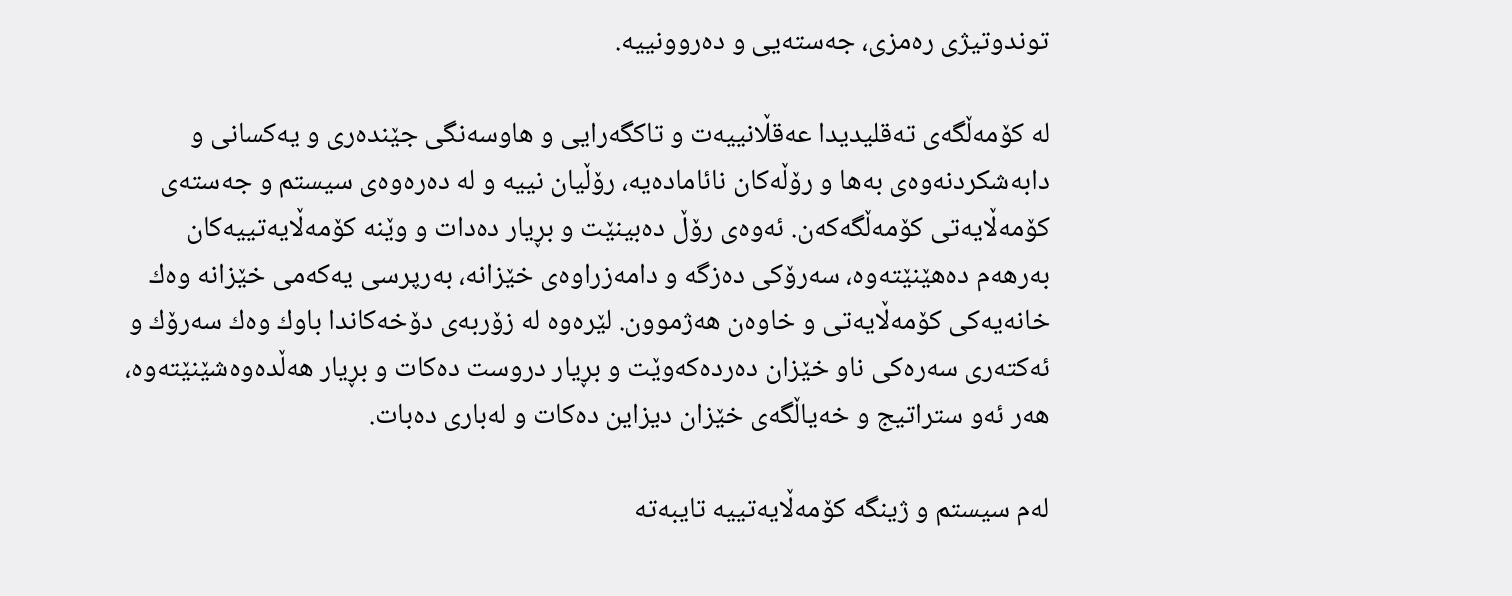توندوتیژی ره‌مزی، جه‌سته‌یی و ده‌روونییه‌.

له‌ كۆمه‌ڵگه‌ی ته‌قلیدیدا عه‌قڵانییه‌ت و تاكگه‌رایی و هاوسه‌نگی جێنده‌ری و یه‌كسانی و دابه‌شكردنه‌وه‌ی به‌ها و رۆڵه‌كان نائاماده‌یه‌، رۆڵیان نییه‌ و له‌ ده‌ره‌وه‌ی سیستم و جه‌سته‌ی كۆمه‌ڵایه‌تی كۆمه‌ڵگه‌كه‌ن. ئه‌وه‌ی رۆڵ ده‌بینێت و بڕیار ده‌دات و وێنه‌ كۆمه‌ڵایه‌تییه‌كان به‌رهه‌م ده‌هێنێته‌وه‌، سه‌رۆكی ده‌زگه‌ و دامه‌زراوه‌ی خێزانه‌، به‌رپرسی یه‌كه‌می خێزانه‌ وه‌ك خانه‌یه‌كی كۆمه‌ڵایه‌تی و خاوه‌ن هه‌ژموون. لێره‌وه‌ له‌ زۆربه‌ی دۆخه‌كاندا باوك وه‌ك سه‌رۆك و ئه‌كته‌ری سه‌ره‌كی ناو خێزان ده‌رده‌كه‌وێت و بڕیار دروست ده‌كات و بڕیار هه‌ڵده‌وه‌شێنێته‌وه‌، هه‌ر ئه‌و ستراتیج و خه‌یاڵگه‌ی خێزان دیزاین ده‌كات و له‌باری ده‌بات.

له‌م سیستم و ژینگه‌ كۆمه‌ڵایه‌تییه‌ تایبه‌ته‌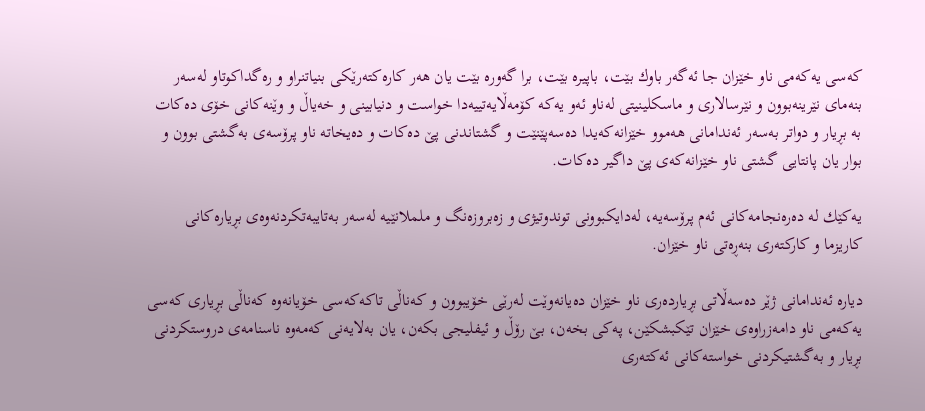كه‌سی یه‌كه‌می ناو خێزان جا ئه‌گه‌ر باوك بێت، باپیره‌ بێت، برا گه‌وره‌ بێت یان هه‌ر كاره‌كته‌رێكی بنیاتنراو و ره‌گداكوتاو له‌سه‌ر بنه‌مای نێرینه‌بوون و نێرسالاری و ماسكلینیتی له‌ناو ئه‌و یه‌كه‌ كۆمه‌ڵایه‌تییه‌دا خواست و دنیابینی و خه‌یاڵ و وێنه‌كانی خۆی ده‌كات به‌ بڕیار و دواتر به‌سه‌ر ئه‌ندامانی هه‌موو خێزانه‌كه‌یدا ده‌سه‌پێنێت و گشتاندنی پێ ده‌كات و ده‌یخاته‌ ناو پرۆسه‌ی به‌گشتی بوون و بوار یان پانتایی گشتی ناو خێزانه‌كه‌ی پێ داگیر ده‌كات.

یه‌كێك له‌ ده‌ره‌نجامه‌كانی ئه‌م پرۆسه‌یه‌، له‌دایكبوونی توندوتیژی و زه‌بروزه‌نگ و ململانێیه‌ له‌سه‌ر به‌تایبه‌تكردنه‌وه‌ی بڕیاره‌كانی كاریزما و كاركته‌ری بنه‌ڕه‌تی ناو خێزان.

دیاره‌ ئه‌ندامانی ژێر ده‌سه‌ڵاتی بڕیارده‌ری ناو خێزان ده‌یانه‌وێت له‌رێی خۆیبوون و كه‌ناڵی تاكه‌كه‌سی خۆیانه‌وه‌ كه‌ناڵی بڕیاری كه‌سی یه‌كه‌می ناو دامه‌زراوه‌ی خێزان تێكبشكێن، په‌كی بخه‌ن، بێ رۆڵ و ئیفلیجی بكه‌ن، یان به‌لایه‌نی كه‌مه‌وه‌ ناسنامه‌ی دروستكردنی بڕیار و به‌گشتیكردنی خواسته‌كانی ئه‌كته‌ری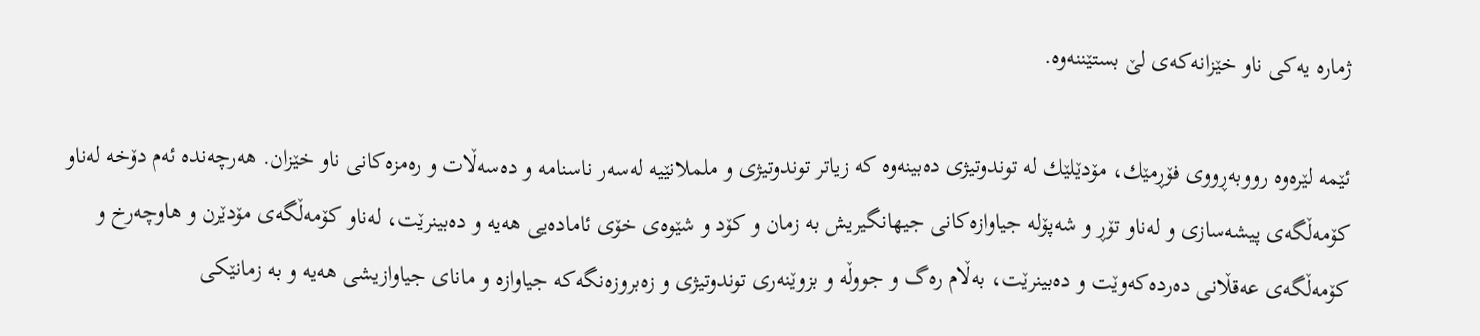ژماره‌ یه‌كی ناو خێزانه‌كه‌ی لێ بستێننه‌وه‌.

ئێمه‌ لێره‌وه‌ رووبه‌ڕووی فۆڕمێك، مۆدێلێك له‌ توندوتیژی ده‌بینه‌وه‌ كه‌ زیاتر توندوتیژی و ململانێیه‌ له‌سه‌ر ناسنامه‌ و ده‌سه‌ڵات و ره‌مزه‌كانی ناو خێزان. هه‌رچه‌نده‌ ئه‌م دۆخه‌ له‌ناو كۆمه‌ڵگه‌ی پیشه‌سازی و له‌ناو تۆڕ و شه‌پۆله‌ جیاوازه‌كانی جیهانگیریش به‌ زمان و كۆد و شێوه‌ی خۆی ئاماده‌یی هه‌یه‌ و ده‌بینرێت، له‌ناو كۆمه‌ڵگه‌ی مۆدێرن و هاوچه‌رخ و كۆمه‌ڵگه‌ی عه‌قڵانی ده‌رده‌كه‌وێت و ده‌بینرێت، به‌ڵام ره‌گ و جووڵه‌ و بزوێنه‌ری توندوتیژی و زه‌بروزه‌نگه‌كه‌ جیاوازه‌ و مانای جیاوازیشی هه‌یه‌ و به‌ زمانێكی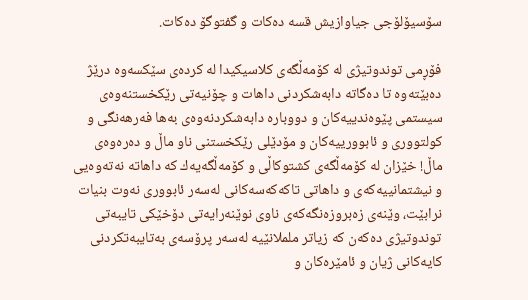سۆسیۆلۆجی جیاوازیش قسه‌ ده‌كات و گفتوگۆ ده‌كات.

فۆڕمی توندوتیژی له‌ كۆمه‌ڵگه‌ی كلاسیكیدا له‌ كرده‌ی سێكسه‌وه‌ درێژ ده‌بێته‌وه‌ تا ده‌گاته‌ دابه‌شكردنی داهات و چۆنیه‌تی رێكخستنه‌وه‌ی سیستمی پێوه‌ندییه‌كان و دووباره‌ دابه‌شكردنه‌وه‌ی به‌ها فه‌رهه‌نگی و كولتووری و ئابوورییه‌كان و مۆدێلی رێكخستنی ناو ماڵ و ده‌ره‌وه‌ی ماڵ! خێزان له‌ كۆمه‌ڵگه‌ی كشتوكاڵی و كۆمه‌ڵگه‌یه‌ك كه‌ داهاته‌ نه‌ته‌وه‌یی و نیشتمانییه‌كه‌ی و داهاتی تاكه‌كه‌سه‌كانی له‌سه‌ر ئابووری نه‌وت بنیات نرابێت، وێنه‌ی زه‌بروزه‌نگه‌كه‌ی ناوی نوێنه‌رایه‌تی دۆخێكی تایبه‌تی توندوتیژی ده‌كه‌ن كه‌ زیاتر ململانێیه‌ له‌سه‌ر پرۆسه‌ی به‌تایبه‌تكردنی كایه‌كانی ژیان و ئامێره‌كان و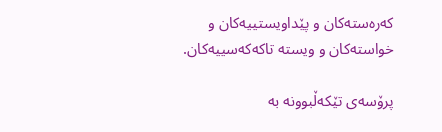كه‌ره‌سته‌كان و پێداویستییه‌كان و خواسته‌كان و ویسته‌ تاكه‌كه‌سییه‌كان.

پرۆسه‌ی تێكه‌ڵبوونه‌ به‌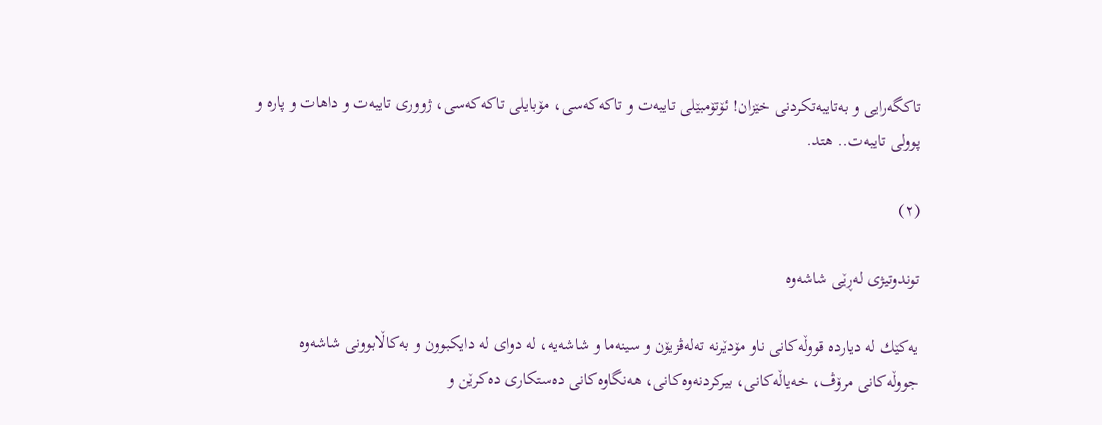تاكگه‌رایی و به‌تایبه‌تكردنی خێزان! ئۆتۆمبێلی تایبه‌ت و تاكه‌كه‌سی، مۆبایلی تاكه‌كه‌سی، ژووری تایبه‌ت و داهات و پاره‌ و پوولی تایبه‌ت.. هتد.

(٢)

توندوتیژی له‌ڕێی شاشه‌وه‌

یه‌كێك له‌ دیارده‌ قووڵه‌كانی ناو مۆدێرنه‌ ته‌له‌ڤزیۆن و سینه‌ما و شاشه‌یه‌، له‌ دوای له‌ دایكبوون و به‌كاڵابوونی شاشه‌وه‌ جووڵه‌كانی مرۆڤ، خه‌یاڵه‌كانی، بیركردنه‌وه‌كانی، هه‌نگاوه‌كانی ده‌ستكاری ده‌كرێن و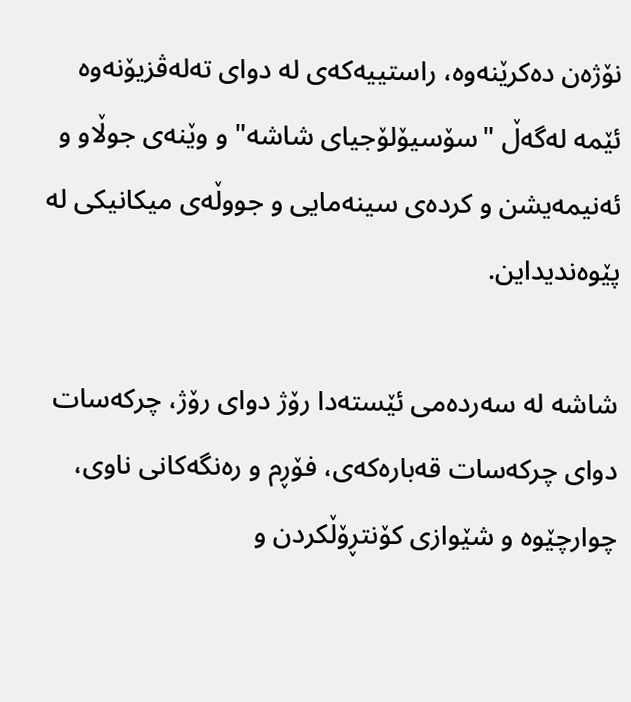نۆژه‌ن ده‌كرێنه‌وه‌، راستییه‌كه‌ی له‌ دوای ته‌له‌ڤزیۆنه‌وه‌ ئێمه‌ له‌گه‌ڵ "سۆسیۆلۆجیای شاشه‌" و وێنه‌ی جوڵاو و ئه‌نیمه‌یشن و كرده‌ی سینه‌مایی و جووڵه‌ی میكانیكی له‌ پێوه‌ندیداین.

شاشه‌ له‌ سه‌رده‌می ئێسته‌دا رۆژ دوای رۆژ، چركه‌سات دوای چركه‌سات قه‌باره‌كه‌ی، فۆڕم و ره‌نگه‌كانی ناوی، چوارچێوه‌ و شێوازی كۆنتڕۆڵكردن و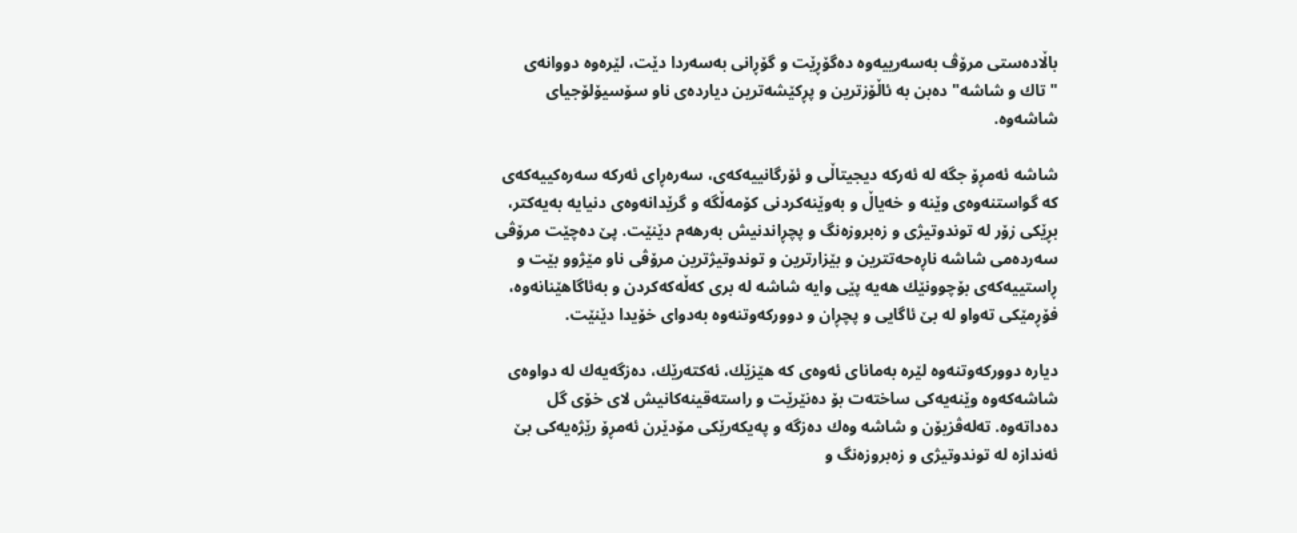باڵاده‌ستی مرۆڤ به‌سه‌رییه‌وه‌ ده‌گۆڕێت و گۆڕانی به‌سه‌ردا دێت، لێره‌وه‌ دووانه‌ی "تاك و شاشه‌" ده‌بن به‌ ئاڵۆزترین و پڕكێشه‌ترین دیارده‌ی ناو سۆسیۆلۆجیای شاشه‌وه‌.

شاشه‌ ئه‌مڕۆ جگه‌ له‌ ئه‌ركه‌ دیجیتاڵی و ئۆرگانییه‌كه‌ی، سه‌ره‌ڕای ئه‌ركه‌ سه‌ره‌كییه‌كه‌ی كه‌ گواستنه‌وه‌ی وێنه‌ و خه‌یاڵ و به‌وێنه‌كردنی كۆمه‌ڵگه‌ و گرێدانه‌وه‌ی دنیایه‌ به‌یه‌كتر، بڕێكی زۆر له‌ توندوتیژی و زه‌بروزه‌نگ و پچڕاندنیش به‌رهه‌م دێنێت. پێ ده‌چێت مرۆڤی سه‌رده‌می شاشه‌ ناڕه‌حه‌تترین و بێزارترین و توندوتیژترین مرۆڤی ناو مێژوو بێت و ڕاستییه‌كه‌ی بۆچوونێك هه‌یه‌ پێی وایه‌ شاشه‌ له‌ بری كه‌ڵه‌كه‌كردن و به‌ئاگاهێنانه‌وه‌، فۆڕمێكی ته‌واو له‌ بێ ئاگایی و پچڕان و دووركه‌وتنه‌وه‌ به‌دوای خۆیدا دێنێت.

دیاره‌ دووركه‌وتنه‌وه‌ لێره‌ به‌مانای ئه‌وه‌ی كه‌ هێزێك، ئه‌كته‌رێك، ده‌زگه‌یه‌ك له‌ دواوه‌ی شاشه‌كه‌وه‌ وێنه‌یه‌كی ساخته‌ت بۆ ده‌نێرێت و راسته‌قینه‌كانیش لای خۆی گل ده‌داته‌وه‌. ته‌له‌ڤزیۆن و شاشه‌ وه‌ك ده‌زگه‌ و په‌یكه‌رێكی مۆدێرن ئه‌مڕۆ رێژه‌یه‌كی بێ ئه‌ندازه‌ له‌ توندوتیژی و زه‌بروزه‌نگ و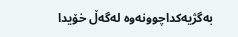به‌گژیه‌كداچوونه‌وه‌ له‌گه‌ڵ خۆیدا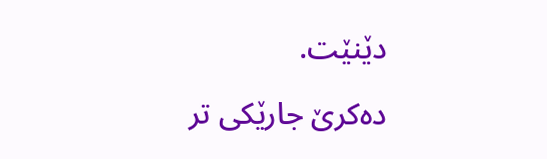دێنێت.

ده‌كرێ جارێكی تر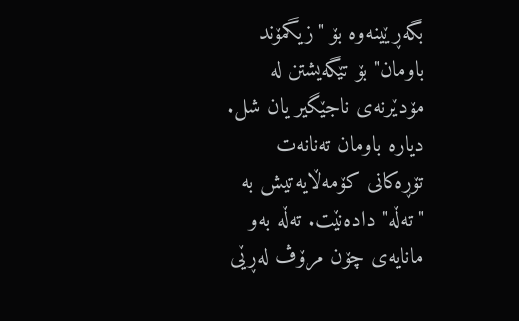بگه‌ڕێینه‌وه‌ بۆ "زیگمۆند باومان" بۆ تێگه‌یشتن له‌ مۆدێرنه‌ی ناجێگیر یان شل. دیاره‌ باومان ته‌نانه‌ت تۆڕه‌كانی كۆمه‌ڵایه‌تیش به‌ "ته‌ڵه‌" داده‌نێت. ته‌ڵه‌ به‌و مانایه‌ی چۆن مرۆڤ له‌ڕێی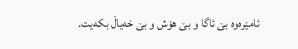ئامێره‌وه‌ بێ ئاگا و بێ هۆش و بێ خه‌یاڵ بكه‌یت.